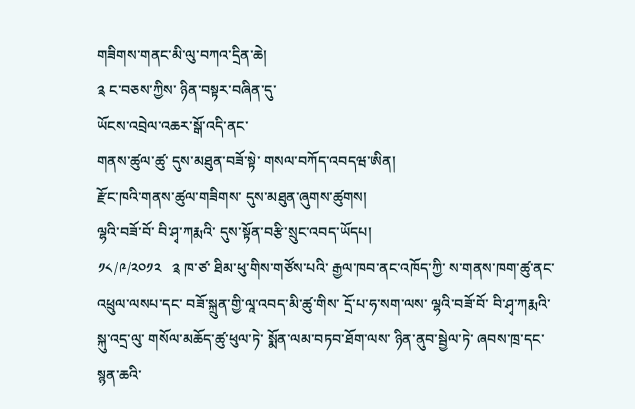གཟིགས་གནང་མི་ལུ་བཀའ་དྲིན་ཆེ།
༉ ང་བཅས་ཀྱིས་ ཉིན་བསྟར་བཞིན་དུ་
ཡོངས་འབྲེལ་འཆར་སྒོ་འདི་ནང་
གནས་ཚུལ་ཚུ་ དུས་མཐུན་བཟོ་སྟེ་ གསལ་བཀོད་འབདཝ་ཨིན།
རྫོང་ཁའི་གནས་ཚུལ་གཟིགས་ དུས་མཐུན་ཞུགས་ཚུགས།
ལྷའི་བཟོ་བོ་ བི་ཤྭ་ཀརྨའི་ དུས་སྟོན་བརྩི་སྲུང་འབད་ཡོདཔ།
༡༨/༩/༢༠༡༢   ༉ ཁ་ཙ་ ཐིམ་ཕུ་གིས་གཙོས་པའི་ རྒྱལ་ཁབ་ནང་འཁོད་ཀྱི་ ས་གནས་ཁག་ཚུ་ནང་ འཕྲུལ་ལསཔ་དང་ བཟོ་སྐྲུན་གྱི་ལཱ་འབད་མི་ཚུ་གིས་ དྲོ་པ་ཧ་སག་ལས་ ལྷའི་བཟོ་བོ་ བི་ཤྭ་ཀརྨའི་ སྐུ་འདྲ་ལུ་ གསོལ་མཆོད་ཚུ་ཕུལ་ཏེ་ སྨོན་ལམ་བཏབ་ཐོག་ལས་ ཉིན་ནུབ་སྦྱེལ་ཏེ་ ཞབས་ཁྲ་དང་ སྙན་ཆའི་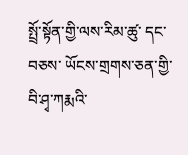སྤྲོ་སྟོན་གྱི་ལས་རིམ་ཚུ་ དང་བཅས་ ཡོངས་གྲགས་ཅན་གྱི་ བི་ཤྭ་ཀརྨའི་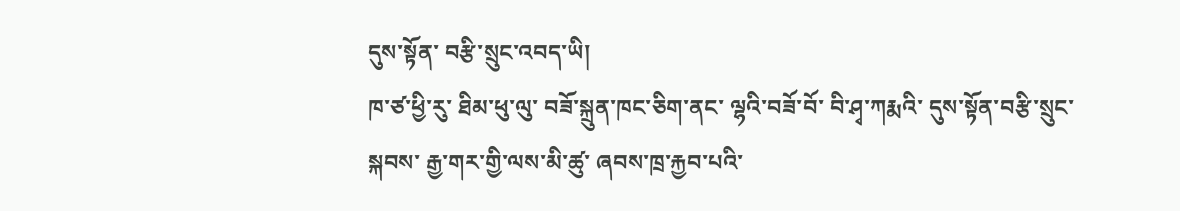དུས་སྟོན་ བརྩི་སྲུང་འབད་ཡི།
ཁ་ཙ་ཕྱི་རུ་ ཐིམ་ཕུ་ལུ་ བཟོ་སྐྲུན་ཁང་ཅིག་ནང་ ལྷའི་བཟོ་བོ་ བི་ཤྭ་ཀརྨའི་ དུས་སྟོན་བརྩི་སྲུང་སྐབས་ རྒྱ་གར་གྱི་ལས་མི་ཚུ་ ཞབས་ཁྲ་རྐྱབ་པའི་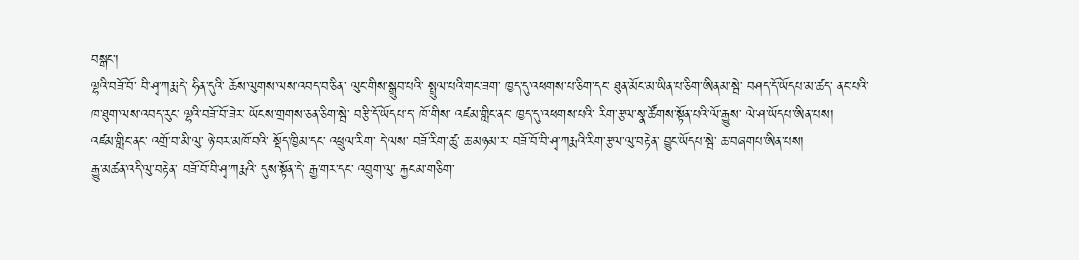བསྒང་།
ལྷའི་བཟོ་བོ་ བི་ཤྭ་ཀརྨ་དེ་ ཧིན་དུའི་ ཆོས་ལུགས་ལས་འབད་བ་ཅིན་ ལུང་གིས་སྒྲུབ་པའི་ སྤྲུལ་པའི་གང་ཟག་ ཁྱད་དུ་འཕགས་པ་ཅིག་དང་ ཐུན་མོང་མ་ཡིན་པ་ཅིག་ཨིནམ་སྦེ་ བཤད་དོ་ཡོདཔ་མ་ཚད་ ནང་པའི་ཁ་ཐུག་ལས་འབད་རུང་ ལྷའི་བཟོ་བོ་ཟེར་ ཡོངས་གྲགས་ཅན་ཅིག་སྦེ་ བརྩི་དོ་ཡོདཔ་ད་ ཁོ་གིས་ འཛམ་གླིང་ནང་ ཁྱད་དུ་འཕགས་པའི་ རིག་རྩལ་སྣ་ཚོགས་སྟོན་པའི་ལོ་རྒྱུས་ ལེ་ཤ་ཡོདཔ་ཨིན་པས།
འཛམ་གླིང་ནང་ འགྲོ་བ་མི་ལུ་ ཉེ་བར་མཁོ་བའི་ སྡོད་ཁྱིམ་དང་ འཕྲུལ་རིག་ དེ་ལས་ བཟོ་རིག་ཚུ་ ཆ་མཉམ་ར་ བཟོ་བོ་བི་ཤྭ་ཀརྨའི་རིག་རྩལ་ལུ་བརྟེན་ བྱུང་ཡོདཔ་སྦེ་ ཆ་བཞགཔ་ཨིན་པས།
རྒྱུ་མཚན་འདི་ལུ་བརྟེན་ བཟོ་བོ་བི་ཤྭ་ཀརྨའི་ དུས་སྟོན་དེ་ རྒྱ་གར་དང་ འབྲུག་ལུ་ རྐྱངམ་གཅིག་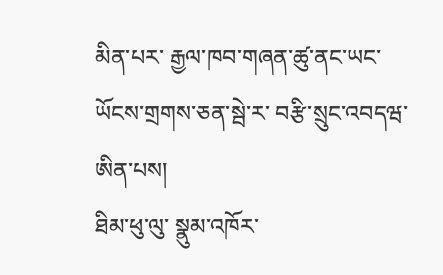མིན་པར་ རྒྱལ་ཁབ་གཞན་ཚུ་ནང་ཡང་ ཡོངས་གྲགས་ཅན་སྦེ་ར་ བརྩི་སྲུང་འབདཝ་ཨིན་པས།
ཐིམ་ཕུ་ལུ་ སྣུམ་འཁོར་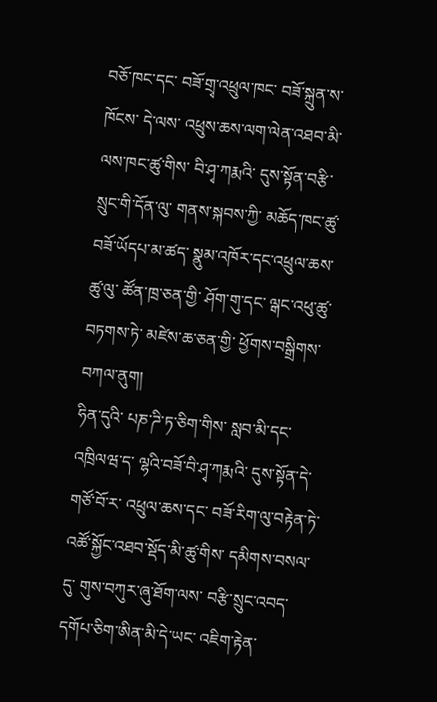བཅོ་ཁང་དང་ བཟོ་གྲྭ་འཕྲུལ་ཁང་ བཟོ་སྐྲུན་ས་ཁོངས་ དེ་ལས་ འཕྲུས་ཆས་ལག་ལེན་འཐབ་མི་ ལས་ཁང་ཚུ་གིས་ བི་ཤྭ་ཀརྨའི་ དུས་སྟོན་བརྩི་སྲུང་གི་དོན་ལུ་ གནས་སྐབས་ཀྱི་ མཆོད་ཁང་ཚུ་ བཟོ་ཡོདཔ་མ་ཚད་ སྣུམ་འཁོར་དང་འཕྲུལ་ཆས་ཚུ་ལུ་ ཚོན་ཁྲ་ཅན་གྱི་ ཤོག་གུ་དང་ ལྒང་འཕུ་ཚུ་བཏགས་ཏེ་ མཛེས་ཆ་ཅན་གྱི་ ཕྱོགས་བསྒྲིགས་བཀལ་ནུག།
ཧིན་དུའི་ པཎ་ཌི་ཏ་ཅིག་གིས་ སླབ་མི་དང་འཁྲིལཝ་ད་ ལྷའི་བཟོ་བི་ཤྭ་ཀརྨའི་ དུས་སྟོན་དེ་ གཙོ་བོ་ར་ འཕྲུལ་ཆས་དང་ བཟོ་རིག་ལུ་བརྟེན་ཏེ་ འཚོ་སྐྱོང་འཐབ་སྡོད་མི་ཚུ་གིས་ དམིགས་བསལ་དུ་ གུས་བཀུར་ཞུ་ཐོག་ལས་ བརྩི་སྲུང་འབད་དགོཔ་ཅིག་ཨིན་མི་དེ་ཡང་ འཇིག་རྟེན་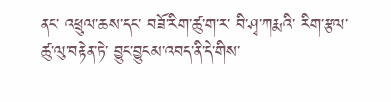ནང་ འཕྲུལ་ཆས་དང་ བཟོ་རིག་ཚུ་ག་ར་ བི་ཤྭ་ཀརྨའི་ རིག་རྩལ་ཚུ་ལུ་བརྟེན་ཏེ་ བྱུང་བྱུངམ་འབད་ནི་དེ་གིས་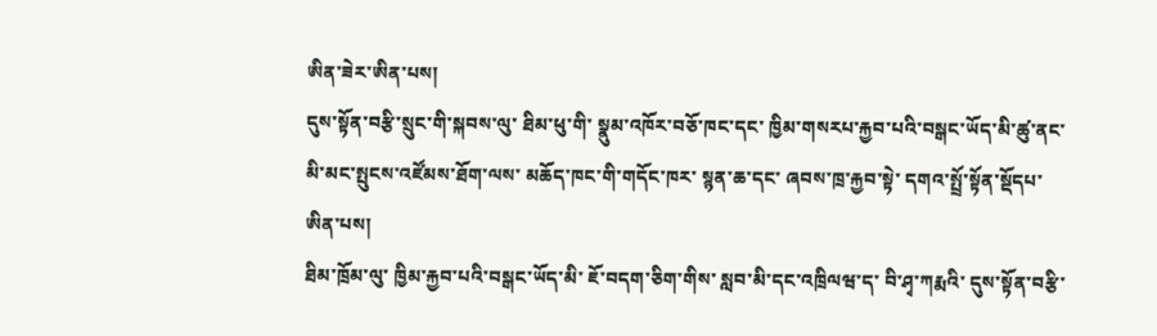ཨིན་ཟེར་ཨིན་པས།
དུས་སྟོན་བརྩི་སྲུང་གི་སྐབས་ལུ་ ཐིམ་ཕུ་གི་ སྣུམ་འཁོར་བཅོ་ཁང་དང་ ཁྱིམ་གསརཔ་རྐྱབ་པའི་བསྒང་ཡོད་མི་ཚུ་ནང་ མི་མང་སྤུངས་འཛོམས་ཐོག་ལས་ མཆོད་ཁང་གི་གདོང་ཁར་ སྙན་ཆ་དང་ ཞབས་ཁྲ་རྐྱབ་སྟེ་ དགའ་སྤྲོ་སྟོན་སྡོདཔ་ཨིན་པས།
ཐིམ་ཁྲོམ་ལུ་ ཁྱིམ་རྐྱབ་པའི་བསྒང་ཡོད་མི་ ཇོ་བདག་ཅིག་གིས་ སླབ་མི་དང་འཁྲིལཝ་ད་ བི་ཤྭ་ཀརྨའི་ དུས་སྟོན་བརྩི་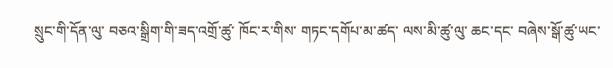སྲུང་གི་དོན་ལུ་ བཅའ་སྒྲིག་གི་ཟད་འགྲོ་ཚུ་ ཁོང་ར་གིས་ གཏང་དགོཔ་མ་ཚད་ ལས་མི་ཚུ་ལུ་ ཆང་དང་ བཞེས་སྒོ་ཚུ་ཡང་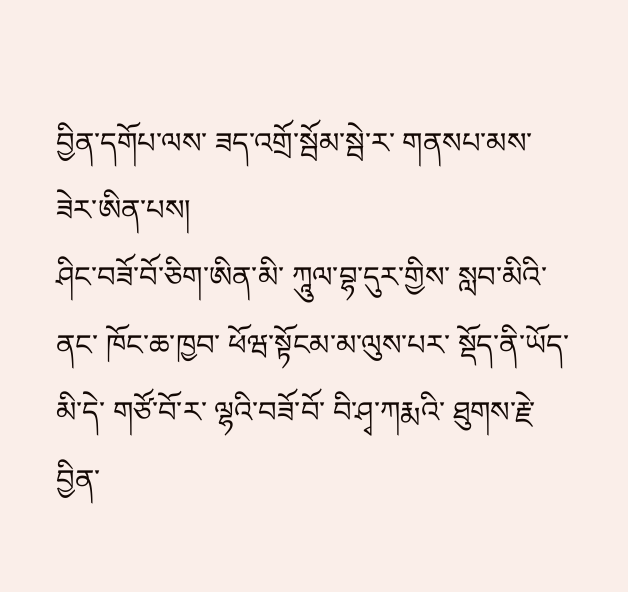བྱིན་དགོཔ་ལས་ ཟད་འགྲོ་སྦོམ་སྦེ་ར་ གནསཔ་མས་ཟེར་ཨིན་པས།
ཤིང་བཟོ་བོ་ཅིག་ཨིན་མི་ ཀཱུལ་བྷ་དུར་གྱིས་ སླབ་མིའི་ནང་ ཁོང་ཆ་ཁྱབ་ ཕོཝ་སྟོངམ་མ་ལུས་པར་ སྡོད་ནི་ཡོད་མི་དེ་ གཙོ་བོ་ར་ ལྷའི་བཟོ་བོ་ བི་ཤྭ་ཀརྨའི་ ཐུགས་རྗེ་བྱིན་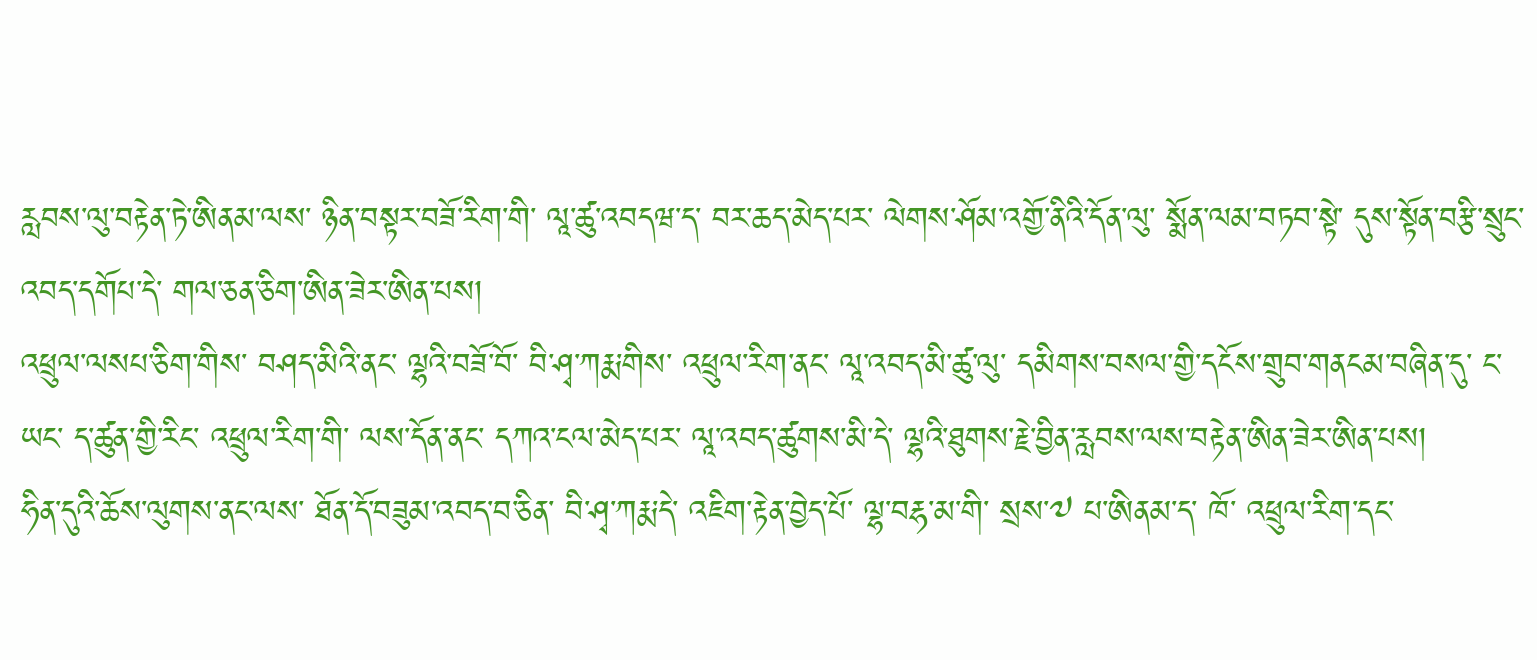རླབས་ལུ་བརྟེན་ཏེ་ཨིནམ་ལས་ ཉིན་བསྟར་བཟོ་རིག་གི་ ལཱ་ཚུ་འབདཝ་ད་ བར་ཆད་མེད་པར་ ལེགས་ཤོམ་འགྱོ་ནིའི་དོན་ལུ་ སྨོན་ལམ་བཏབ་སྟེ་ དུས་སྟོན་བརྩི་སྲུང་འབད་དགོཔ་དེ་ གལ་ཅན་ཅིག་ཨིན་ཟེར་ཨིན་པས།
འཕྲུལ་ལསཔ་ཅིག་གིས་ བཤད་མིའི་ནང་ ལྷའི་བཟོ་བོ་ བི་ཤྭ་ཀརྨ་གིས་ འཕྲུལ་རིག་ནང་ ལཱ་འབད་མི་ཚུ་ལུ་ དམིགས་བསལ་གྱི་དངོས་གྲུབ་གནངམ་བཞིན་དུ་ ང་ཡང་ ད་ཚུན་གྱི་རིང་ འཕྲུལ་རིག་གི་ ལས་དོན་ནང་ དཀའ་ངལ་མེད་པར་ ལཱ་འབད་ཚུགས་མི་དེ་ ལྷའི་ཐུགས་རྗེ་བྱིན་རླབས་ལས་བརྟེན་ཨིན་ཟེར་ཨིན་པས།
ཧིན་དུའི་ཆོས་ལུགས་ནང་ལས་ ཐོན་དོ་བཟུམ་འབད་བ་ཅིན་ བི་ཤྭ་ཀརྨ་དེ་ འཇིག་རྟེན་བྱེད་པོ་ ལྷ་བརྷ་མ་གི་ སྲས་༧ པ་ཨིནམ་ད་ ཁོ་ འཕྲུལ་རིག་དང་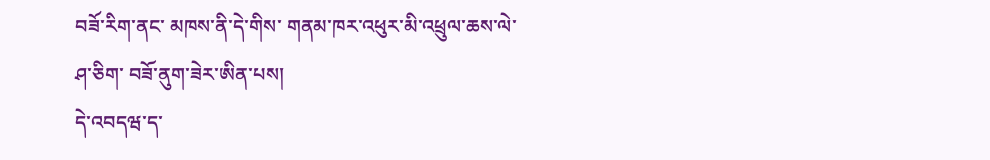བཟོ་རིག་ནང་ མཁས་ནི་དེ་གིས་ གནམ་ཁར་འཕུར་མི་འཕྲུལ་ཆས་ལེ་ཤ་ཅིག་ བཟོ་ནུག་ཟེར་ཨིན་པས།
དེ་འབདཝ་ད་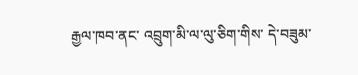རྒྱལ་ཁབ་ནང་ འབྲུག་མི་ལ་ལུ་ཅིག་གིས་ དེ་བཟུམ་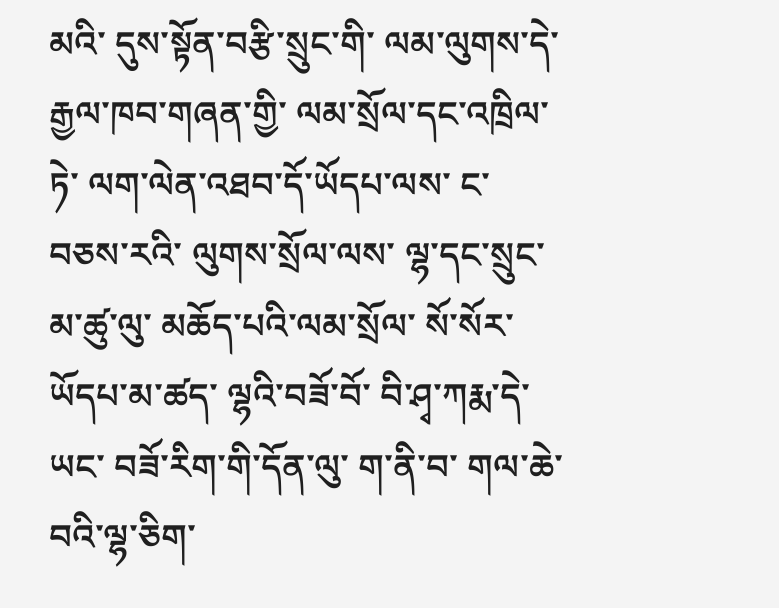མའི་ དུས་སྟོན་བརྩི་སྲུང་གི་ ལམ་ལུགས་དེ་ རྒྱལ་ཁབ་གཞན་གྱི་ ལམ་སྲོལ་དང་འཁྲིལ་ཏེ་ ལག་ལེན་འཐབ་དོ་ཡོདཔ་ལས་ ང་བཅས་རའི་ ལུགས་སྲོལ་ལས་ ལྷ་དང་སྲུང་མ་ཚུ་ལུ་ མཆོད་པའི་ལམ་སྲོལ་ སོ་སོར་ཡོདཔ་མ་ཚད་ ལྷའི་བཟོ་བོ་ བི་ཤྭ་ཀརྨ་དེ་ཡང་ བཟོ་རིག་གི་དོན་ལུ་ ག་ནི་བ་ གལ་ཆེ་བའི་ལྷ་ཅིག་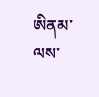ཨིནམ་ལས་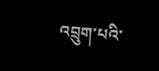འབྲུག་པའི་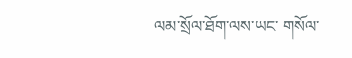ལམ་སྲོལ་ཐོག་ལས་ཡང་ གསོལ་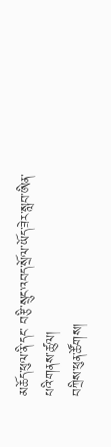མཆོད་ཕུལ་ནི་དང་ བརྩི་སྲུང་འབད་སྲོལ་ཡོད་ཟེར་སླབ་ཨིན་པའི་གནས་ཚུལ།
བཀྲིས་ཕུན་ཚོགས།